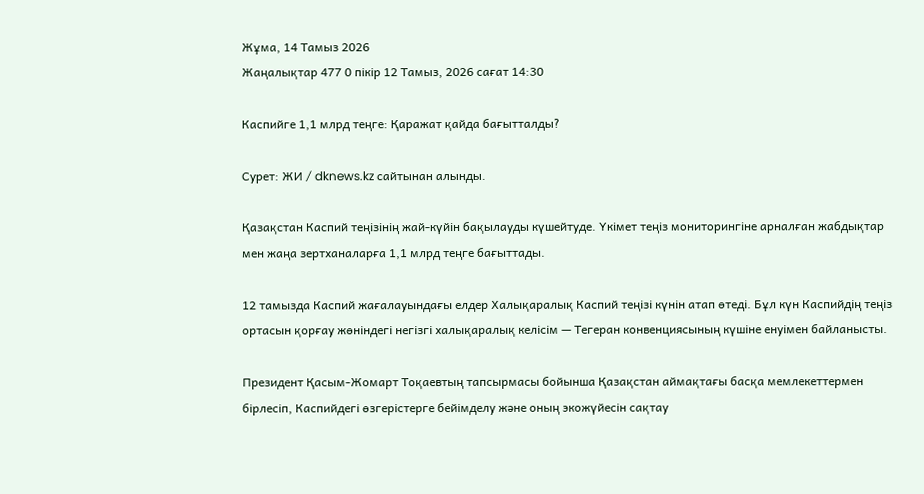Жұма, 14 Тамыз 2026
Жаңалықтар 477 0 пікір 12 Тамыз, 2026 сағат 14:30

Каспийге 1,1 млрд теңге: Қаражат қайда бағытталды?

Сурет: ЖИ / dknews.kz сайтынан алынды.

Қазақстан Каспий теңізінің жай-күйін бақылауды күшейтуде. Үкімет теңіз мониторингіне арналған жабдықтар мен жаңа зертханаларға 1,1 млрд теңге бағыттады.

12 тамызда Каспий жағалауындағы елдер Халықаралық Каспий теңізі күнін атап өтеді. Бұл күн Каспийдің теңіз ортасын қорғау жөніндегі негізгі халықаралық келісім — Тегеран конвенциясының күшіне енуімен байланысты.

Президент Қасым-Жомарт Тоқаевтың тапсырмасы бойынша Қазақстан аймақтағы басқа мемлекеттермен бірлесіп, Каспийдегі өзгерістерге бейімделу және оның экожүйесін сақтау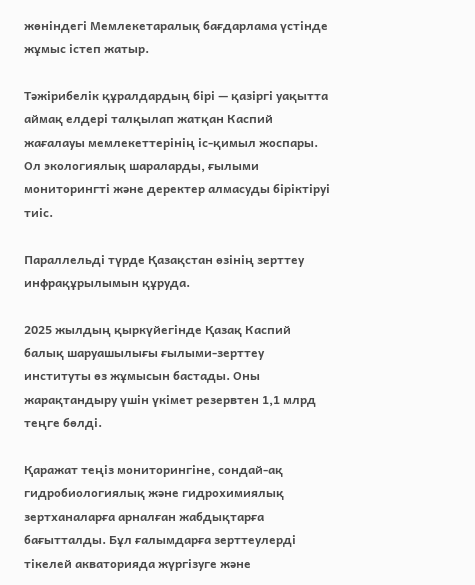жөніндегі Мемлекетаралық бағдарлама үстінде жұмыс істеп жатыр.

Тәжірибелік құралдардың бірі — қазіргі уақытта аймақ елдері талқылап жатқан Каспий жағалауы мемлекеттерінің іс-қимыл жоспары. Ол экологиялық шараларды, ғылыми мониторингті және деректер алмасуды біріктіруі тиіс.

Параллельді түрде Қазақстан өзінің зерттеу инфрақұрылымын құруда.

2025 жылдың қыркүйегінде Қазақ Каспий балық шаруашылығы ғылыми-зерттеу институты өз жұмысын бастады. Оны жарақтандыру үшін үкімет резервтен 1,1 млрд теңге бөлді.

Қаражат теңіз мониторингіне, сондай-ақ гидробиологиялық және гидрохимиялық зертханаларға арналған жабдықтарға бағытталды. Бұл ғалымдарға зерттеулерді тікелей акваторияда жүргізуге және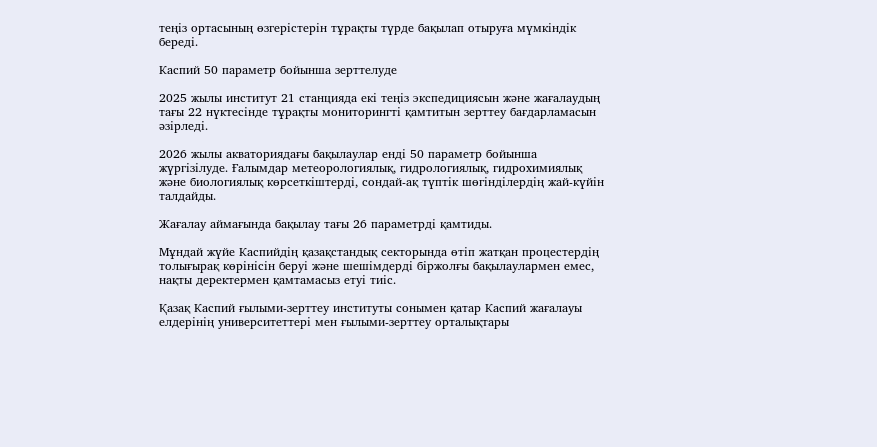теңіз ортасының өзгерістерін тұрақты түрде бақылап отыруға мүмкіндік береді.

Каспий 50 параметр бойынша зерттелуде

2025 жылы институт 21 станцияда екі теңіз экспедициясын және жағалаудың тағы 22 нүктесінде тұрақты мониторингті қамтитын зерттеу бағдарламасын әзірледі.

2026 жылы акваториядағы бақылаулар енді 50 параметр бойынша жүргізілуде. Ғалымдар метеорологиялық, гидрологиялық, гидрохимиялық және биологиялық көрсеткіштерді, сондай-ақ түптік шөгінділердің жай-күйін талдайды.

Жағалау аймағында бақылау тағы 26 параметрді қамтиды.

Мұндай жүйе Каспийдің қазақстандық секторында өтіп жатқан процестердің толығырақ көрінісін беруі және шешімдерді біржолғы бақылаулармен емес, нақты деректермен қамтамасыз етуі тиіс.

Қазақ Каспий ғылыми-зерттеу институты сонымен қатар Каспий жағалауы елдерінің университеттері мен ғылыми-зерттеу орталықтары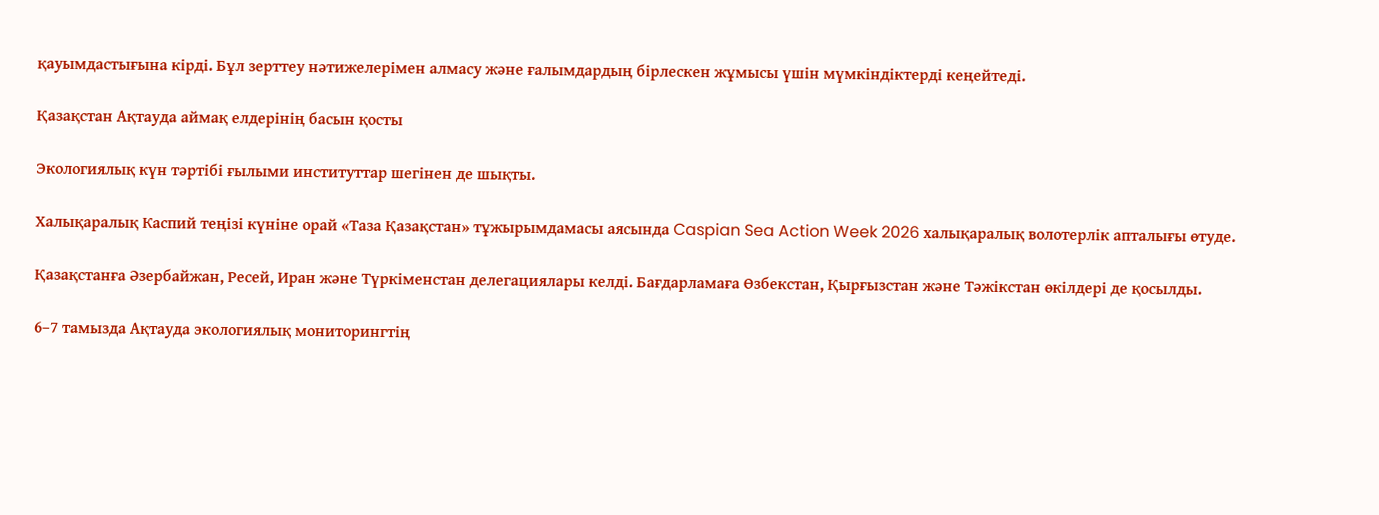қауымдастығына кірді. Бұл зерттеу нәтижелерімен алмасу және ғалымдардың бірлескен жұмысы үшін мүмкіндіктерді кеңейтеді.

Қазақстан Ақтауда аймақ елдерінің басын қосты

Экологиялық күн тәртібі ғылыми институттар шегінен де шықты.

Халықаралық Каспий теңізі күніне орай «Таза Қазақстан» тұжырымдамасы аясында Caspian Sea Action Week 2026 халықаралық волотерлік апталығы өтуде.

Қазақстанға Әзербайжан, Ресей, Иран және Түркіменстан делегациялары келді. Бағдарламаға Өзбекстан, Қырғызстан және Тәжікстан өкілдері де қосылды.

6–7 тамызда Ақтауда экологиялық мониторингтің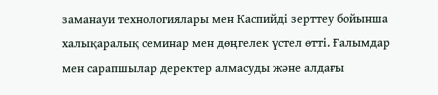заманауи технологиялары мен Каспийді зерттеу бойынша халықаралық семинар мен дөңгелек үстел өтті. Ғалымдар мен сарапшылар деректер алмасуды және алдағы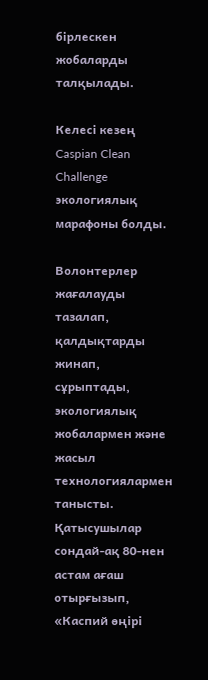бірлескен жобаларды талқылады.

Келесі кезең Caspian Clean Challenge экологиялық марафоны болды.

Волонтерлер жағалауды тазалап, қалдықтарды жинап, сұрыптады, экологиялық жобалармен және жасыл технологиялармен танысты. Қатысушылар сондай-ақ 80-нен астам ағаш отырғызып, «Каспий өңірі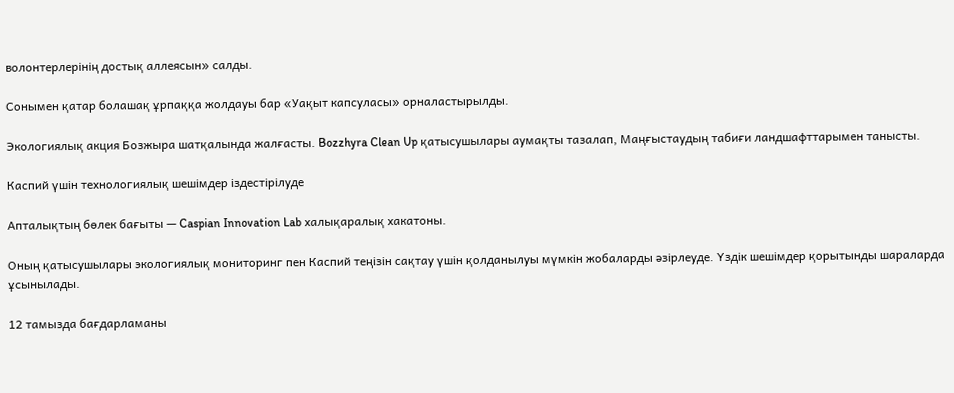волонтерлерінің достық аллеясын» салды.

Сонымен қатар болашақ ұрпаққа жолдауы бар «Уақыт капсуласы» орналастырылды.

Экологиялық акция Бозжыра шатқалында жалғасты. Bozzhyra Clean Up қатысушылары аумақты тазалап, Маңғыстаудың табиғи ландшафттарымен танысты.

Каспий үшін технологиялық шешімдер іздестірілуде

Апталықтың бөлек бағыты — Caspian Innovation Lab халықаралық хакатоны.

Оның қатысушылары экологиялық мониторинг пен Каспий теңізін сақтау үшін қолданылуы мүмкін жобаларды әзірлеуде. Үздік шешімдер қорытынды шараларда ұсынылады.

12 тамызда бағдарламаны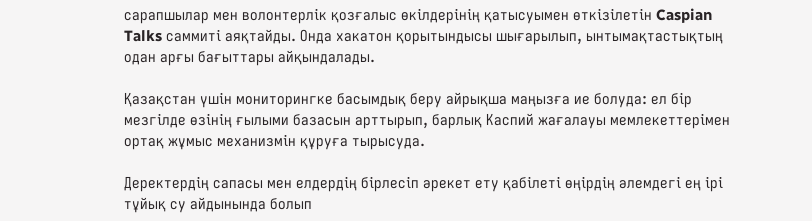сарапшылар мен волонтерлік қозғалыс өкілдерінің қатысуымен өткізілетін Caspian Talks саммиті аяқтайды. Онда хакатон қорытындысы шығарылып, ынтымақтастықтың одан арғы бағыттары айқындалады.

Қазақстан үшін мониторингке басымдық беру айрықша маңызға ие болуда: ел бір мезгілде өзінің ғылыми базасын арттырып, барлық Каспий жағалауы мемлекеттерімен ортақ жұмыс механизмін құруға тырысуда.

Деректердің сапасы мен елдердің бірлесіп әрекет ету қабілеті өңірдің әлемдегі ең ірі тұйық су айдынында болып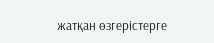жатқан өзгерістерге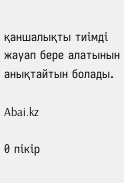қаншалықты тиімді жауап бере алатынын анықтайтын болады.

Abai.kz

0 пікір